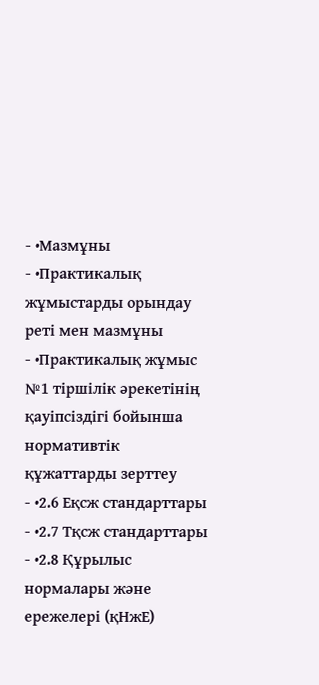- •Мазмұны
- •Практикалық жұмыстарды орындау реті мен мазмұны
- •Практикалық жұмыс №1 тіршілік әрекетінің қауіпсіздігі бойынша нормативтік құжаттарды зерттеу
- •2.6 Еқсж стандарттары
- •2.7 Тқсж стандарттары
- •2.8 Құрылыс нормалары және ережелері (қНжЕ)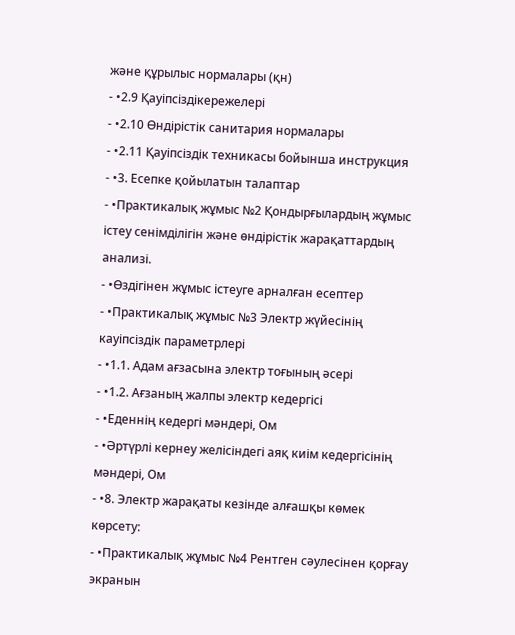және құрылыс нормалары (қн)
- •2.9 Қауіпсіздікережелері
- •2.10 Өндірістік санитария нормалары
- •2.11 Қауіпсіздік техникасы бойынша инструкция
- •3. Есепке қойылатын талаптар
- •Практикалық жұмыс №2 Қондырғылардың жұмыс істеу сенімділігін және өндірістік жарақаттардың анализі.
- •Өздігінен жұмыс істеуге арналған есептер
- •Практикалық жұмыс №3 Электр жүйесінің кауіпсіздік параметрлері
- •1.1. Адам ағзасына электр тоғының әсері
- •1.2. Ағзаның жалпы электр кедергісі
- •Еденнің кедергі мәндері, Ом
- •Әртүрлі кернеу желісіндегі аяқ киім кедергісінің мәндері, Ом
- •8. Электр жарақаты кезінде алғашқы көмек көрсету:
- •Практикалық жұмыс №4 Рентген сәулесінен қорғау экранын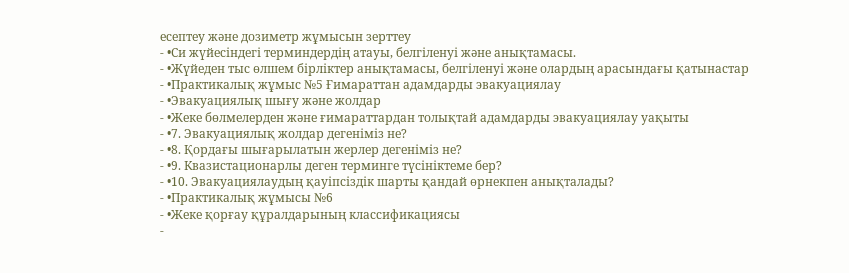есептеу және дозиметр жұмысын зерттеу
- •Си жүйесіндегі терминдердің атауы, белгіленуі және анықтамасы.
- •Жүйеден тыс өлшем бірліктер анықтамасы, белгіленуі және олардың арасындағы қатынастар
- •Практикалық жұмыс №5 Ғимараттан адамдарды эвакуациялау
- •Эвакуациялық шығу және жолдар
- •Жеке бөлмелерден және ғимараттардан толықтай адамдарды эвакуациялау уақыты
- •7. Эвакуациялық жолдар дегеніміз не?
- •8. Қордағы шығарылатын жерлер дегеніміз не?
- •9. Квазистационарлы деген терминге түсініктеме бер?
- •10. Эвакуациялаудың қауіпсіздік шарты қандай өрнекпен анықталады?
- •Практикалық жұмысы №6
- •Жеке қорғау құралдарының классификациясы
-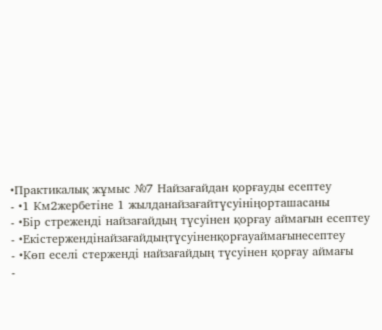•Практикалық жұмыс №7 Найзағайдан қорғауды есептеу
- •1 Км2жербетіне 1 жылданайзағайтүсуініңорташасаны
- •Бір стреженді найзағайдың түсуінен қорғау аймағын есептеу
- •Екістержендінайзағайдыңтүсуіненқорғауаймағынесептеу
- •Көп еселі стерженді найзағайдың түсуінен қорғау аймағы
-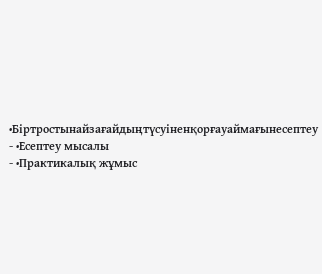•Біртростынайзағайдыңтүсуіненқорғауаймағынесептеу
- •Есептеу мысалы
- •Практикалық жұмыс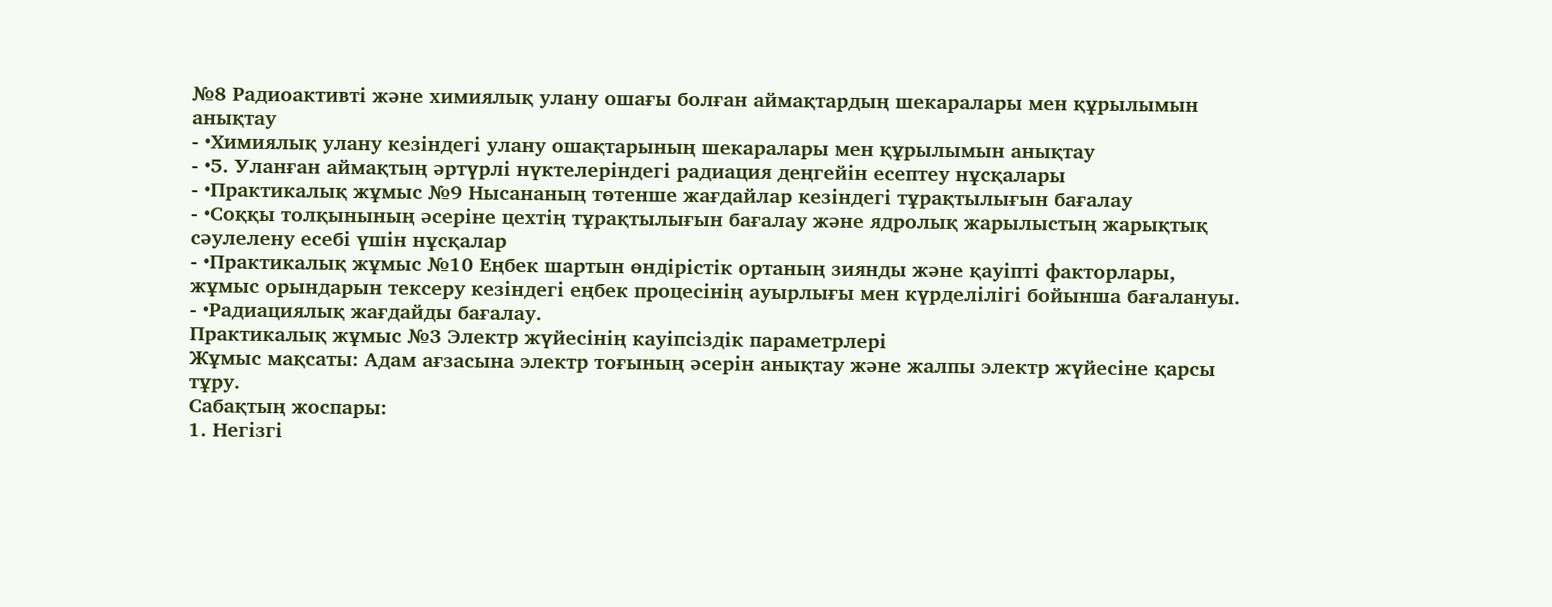№8 Радиоактивті және химиялық улану ошағы болған аймақтардың шекаралары мен құрылымын анықтау
- •Химиялық улану кезіндегі улану ошақтарының шекаралары мен құрылымын анықтау
- •5. Уланған аймақтың әртүрлі нүктелеріндегі радиация деңгейін есептеу нұсқалары
- •Практикалық жұмыс №9 Нысананың төтенше жағдайлар кезіндегі тұрақтылығын бағалау
- •Соққы толқынының әсеріне цехтің тұрақтылығын бағалау және ядролық жарылыстың жарықтық сәулелену есебі үшін нұсқалар
- •Практикалық жұмыс №10 Еңбек шартын өндірістік ортаның зиянды және қауіпті факторлары, жұмыс орындарын тексеру кезіндегі еңбек процесінің ауырлығы мен күрделілігі бойынша бағалануы.
- •Радиациялық жағдайды бағалау.
Практикалық жұмыс №3 Электр жүйесінің кауіпсіздік параметрлері
Жұмыс мақсаты: Адам ағзасына электр тоғының әсерін анықтау және жалпы электр жүйесіне қарсы тұру.
Сабақтың жоспары:
1. Негізгі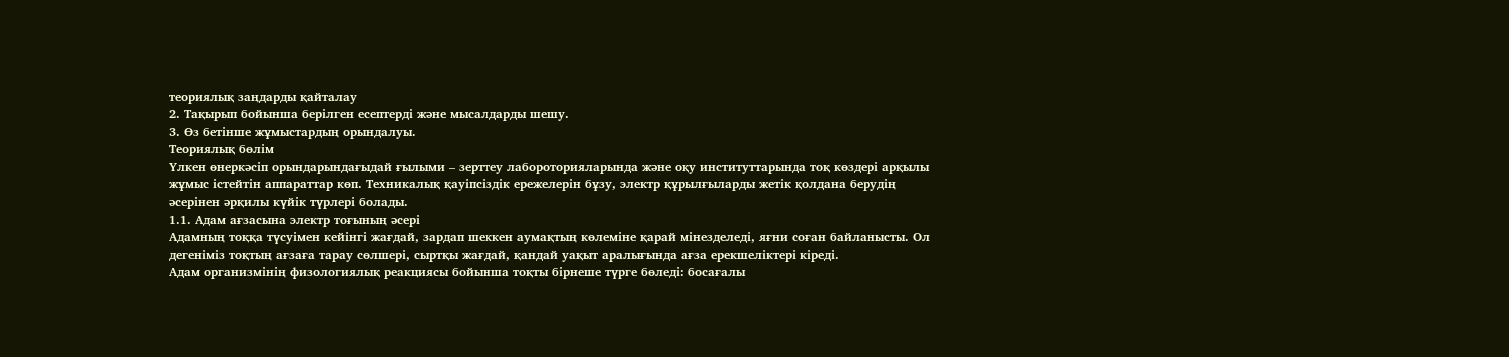теориялық заңдарды қайталау
2. Тақырып бойынша берілген есептерді және мысалдарды шешу.
3. Өз бетінше жұмыстардың орындалуы.
Теориялық бөлім
Үлкен өнеркәсіп орындарындағыдай ғылыми – зерттеу лабороторияларында және оқу институттарында тоқ көздері арқылы жұмыс істейтін аппараттар көп. Техникалық қауіпсіздік ережелерін бұзу, электр құрылғыларды жетік қолдана берудің әсерінен әрқилы күйік түрлері болады.
1.1. Адам ағзасына электр тоғының әсері
Адамның тоққа түсуімен кейінгі жағдай, зардап шеккен аумақтың көлеміне қарай мінезделеді, яғни соған байланысты. Ол дегеніміз тоқтың ағзаға тарау сөлшері, сыртқы жағдай, қандай уақыт аралығында ағза ерекшеліктері кіреді.
Адам организмінің физологиялық реакциясы бойынша тоқты бірнеше түрге бөледі: босағалы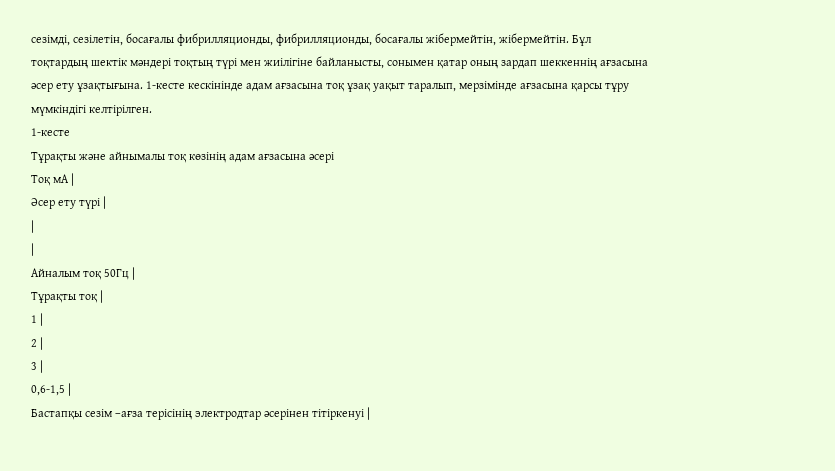сезімді, сезілетін, босағалы фибрилляционды, фибрилляционды, босағалы жібермейтін, жібермейтін. Бұл тоқтардың шектік мәндері тоқтың түрі мен жиілігіне байланысты, сонымен қатар оның зардап шеккеннің ағзасына әсер ету ұзақтығына. 1-кесте кескінінде адам ағзасына тоқ ұзақ уақыт таралып, мерзімінде ағзасына қарсы тұру мүмкіндігі келтірілген.
1-кесте
Тұрақты және айнымалы тоқ көзінің адам ағзасына әсері
Тоқ мА |
Әсер ету түрі |
|
|
Айналым тоқ 50Гц |
Тұрақты тоқ |
1 |
2 |
3 |
0,6-1,5 |
Бастапқы сезім –ағза терісінің электродтар әсерінен тітіркенуі |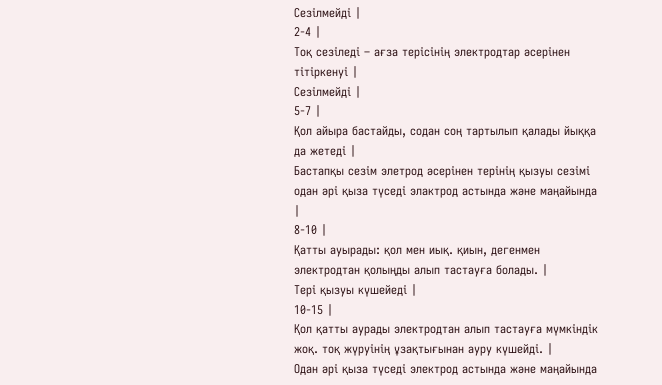Сезілмейді |
2-4 |
Тоқ сезіледі – ағза терісінің электродтар әсерінен тітіркенуі |
Сезілмейді |
5-7 |
Қол айыра бастайды, содан соң тартылып қалады йыққа да жетеді |
Бастапқы сезім элетрод әсерінен терінің қызуы сезімі одан әрі қыза түседі элактрод астында және маңайында |
8-10 |
Қатты ауырады: қол мен иық. қиын, дегенмен электродтан қолыңды алып тастауға болады. |
Тері қызуы күшейеді |
10-15 |
Қол қатты аурады электродтан алып тастауға мүмкіндік жоқ. тоқ жүруінің ұзақтығынан ауру күшейді. |
Одан әрі қыза түседі электрод астында және маңайында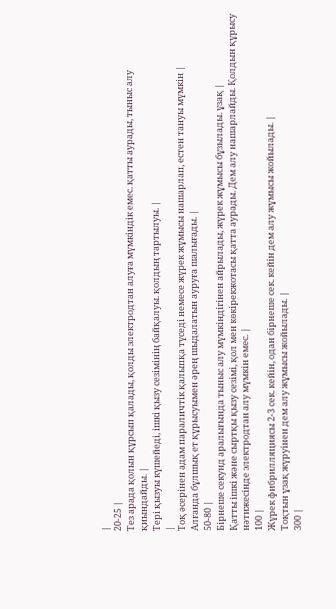|
20-25 |
Тез арада қолын құрсып қалады, қолды электродтан алуға мүмкіндік емес. қатты аурады, тыныс алу қиындайды. |
Тері қызуы күшейеді, ішкі қызу сезімінің байқалуы. қолдың тартылуы. |
|
Тоқ әсерінен адам параличтік қалыпқа түседі немесе жүрек жұмысы нашарлап, естен тануы мүмкін |
Алғанда бұлшық ет құрысуымен әрең шыдалатын ауруға шалығады. |
50-80 |
Бірнеше секунд аралығында тыныс алу мүмкіндігінен айрылады, жүрек жұмысы бұзылады. ұзақ |
Қатты ішкі және сыртқы қызу сезімі, қол мен көкірекжотасы қатта аурады. Дем алу нашарлайды. Қолдын құрысу нәтижесінде электродтан алу мүмкін емес. |
100 |
Жүрек фибрилляциясы 2-3 сек. кейін, одан бірнеше сек. кейін дем алу жұмысы жойылады. |
Тоқтын ұзақ жүруінен дем алу жұмысы жойылады. |
300 |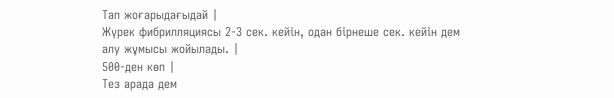Тап жоғарыдағыдай |
Жүрек фибрилляциясы 2-3 сек. кейін, одан бірнеше сек. кейін дем алу жұмысы жойылады. |
500-ден көп |
Тез арада дем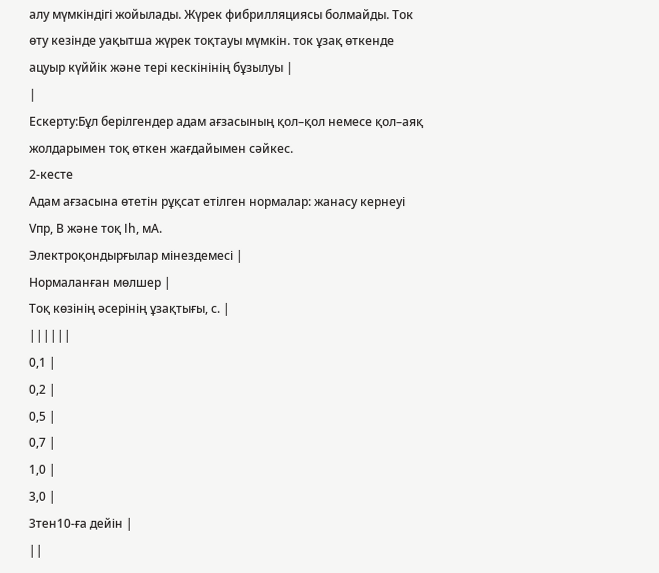алу мүмкіндігі жойылады. Жүрек фибрилляциясы болмайды. Ток өту кезінде уақытша жүрек тоқтауы мүмкін. ток ұзақ өткенде ацуыр күййік және тері кескінінің бұзылуы |
|
Ескерту:Бұл берілгендер адам ағзасының қол–қол немесе қол–аяқ жолдарымен тоқ өткен жағдайымен сәйкес.
2-кесте
Адам ағзасына өтетін рұқсат етілген нормалар: жанасу кернеуі Vпр, В және тоқ Іһ, мА.
Электроқондырғылар мінездемесі |
Нормаланған мөлшер |
Тоқ көзінің әсерінің ұзақтығы, с. |
||||||
0,1 |
0,2 |
0,5 |
0,7 |
1,0 |
3,0 |
3тен10-ға дейін |
||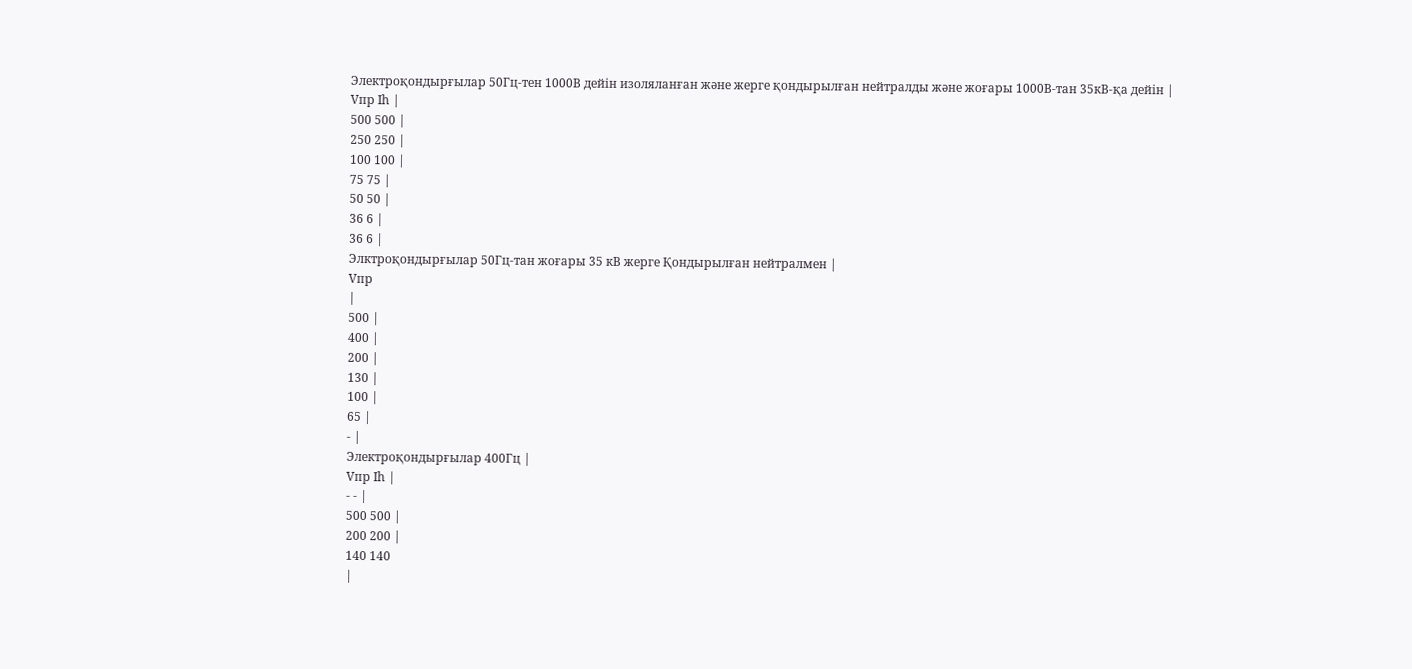Электроқондырғылар 50Гц-тен 1000В дейін изоляланған және жерге қондырылған нейтралды және жоғары 1000В-тан 35кВ-қа дейін |
Vпр Iһ |
500 500 |
250 250 |
100 100 |
75 75 |
50 50 |
36 6 |
36 6 |
Элктроқондырғылар 50Гц-тан жоғары 35 кВ жерге Қондырылған нейтралмен |
Vпр
|
500 |
400 |
200 |
130 |
100 |
65 |
- |
Электроқондырғылар 400Гц |
Vпр Iһ |
- - |
500 500 |
200 200 |
140 140
|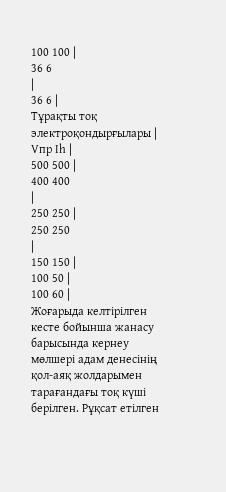100 100 |
36 6
|
36 6 |
Тұрақты тоқ электроқондырғылары |
Vпр Iһ |
500 500 |
400 400
|
250 250 |
250 250
|
150 150 |
100 50 |
100 60 |
Жоғарыда келтірілген кесте бойынша жанасу барысында кернеу мөлшері адам денесінің қол-аяқ жолдарымен тарағандағы тоқ күші берілген. Рұқсат етілген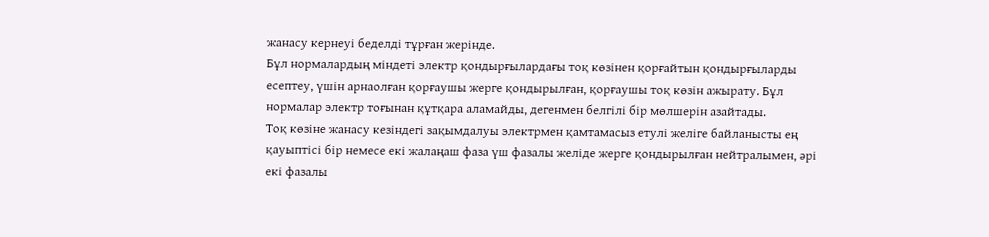жанасу кернеуі беделді тұрған жерінде.
Бұл нормалардың міндеті электр қондырғылардағы тоқ көзінен қорғайтын қондырғыларды есептеу, үшін арнаолған қорғаушы жерге қондырылған, қорғаушы тоқ көзін ажырату. Бұл нормалар электр тоғынан құтқара аламайды, дегенмен белгілі бір мөлшерін азайтады.
Тоқ көзіне жанасу кезіндегі зақымдалуы электрмен қамтамасыз етулі желіге байланысты ең қауыптісі бір немесе екі жалаңаш фаза үш фазалы желіде жерге қондырылған нейтралымен, әрі екі фазалы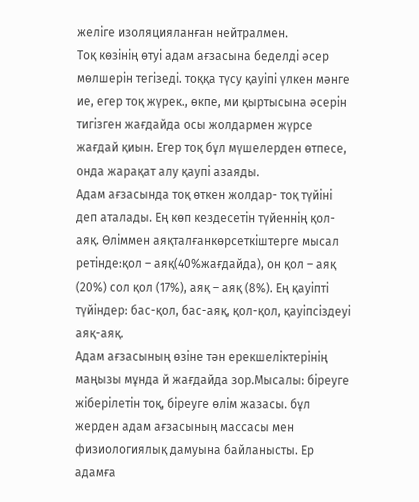желіге изоляцияланған нейтралмен.
Тоқ көзінің өтуі адам ағзасына беделді әсер мөлшерін тегізеді. тоққа түсу қауіпі үлкен мәнге ие, егер тоқ жүрек., өкпе, ми қыртысына әсерін тигізген жағдайда осы жолдармен жүрсе жағдай қиын. Егер тоқ бұл мүшелерден өтпесе, онда жарақат алу қаупі азаяды.
Адам ағзасында тоқ өткен жолдар- тоқ түйіні деп аталады. Ең көп кездесетін түйеннің қол-аяқ. Өліммен аяқталғанкөрсеткіштерге мысал ретінде:қол – аяқ(40%жағдайда), он қол – аяқ (20%) сол қол (17%), аяқ – аяқ (8%). Ең қауіпті түйіндер: бас-қол, бас-аяқ, қол-қол, қауіпсіздеуі аяқ-аяқ.
Адам ағзасының өзіне тән ерекшеліктерінің маңызы мұнда й жағдайда зор.Мысалы: біреуге жіберілетін тоқ, біреуге өлім жазасы. бұл жерден адам ағзасының массасы мен физиологиялық дамуына байланысты. Ер адамға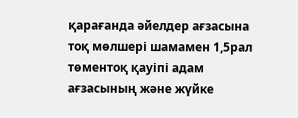қарағанда әйелдер ағзасына тоқ мөлшері шамамен 1,5рал төментоқ қауіпі адам ағзасының және жүйке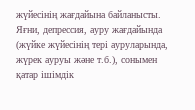жүйесінің жағдайына байланысты. Яғни, депрессия, ауру жағдайында (жүйке жүйесінің тері ауруларында, жүрек ауруы және т.б.), сонымен қатар ішімдік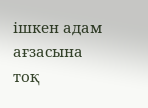ішкен адам ағзасына тоқ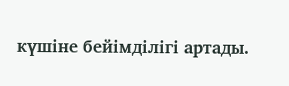күшіне бейімділігі артады.